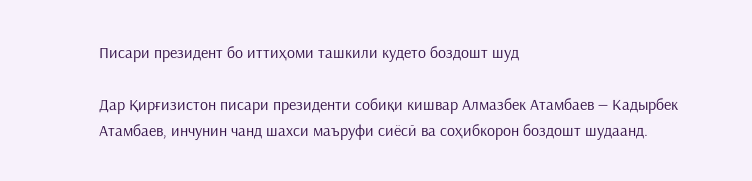Писари президент бо иттиҳоми ташкили кудето боздошт шуд

Дар Қирғизистон писари президенти собиқи кишвар Алмазбек Атамбаев — Кадырбек Атамбаев, инчунин чанд шахси маъруфи сиёсӣ ва соҳибкорон боздошт шудаанд.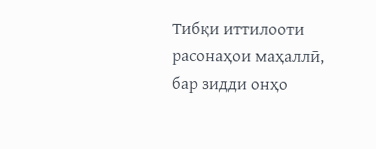Тибқи иттилооти расонаҳои маҳаллӣ, бар зидди онҳо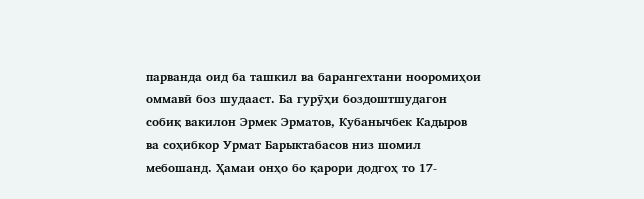парванда оид ба ташкил ва барангехтани нооромиҳои оммавӣ боз шудааст. Ба гурӯҳи боздоштшудагон собиқ вакилон Эрмек Эрматов, Кубанычбек Кадыров ва соҳибкор Урмат Барыктабасов низ шомил мебошанд. Ҳамаи онҳо бо қарори додгоҳ то 17-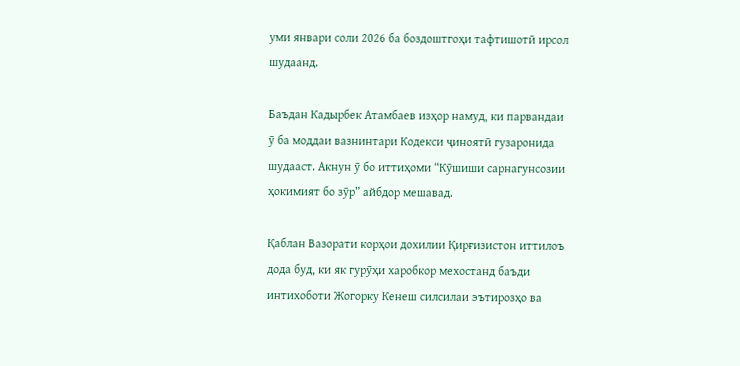уми январи соли 2026 ба боздоштгоҳи тафтишотӣ ирсол шудаанд.

Баъдан Кадырбек Атамбаев изҳор намуд, ки парвандаи ӯ ба моддаи вазнинтари Кодекси ҷиноятӣ гузаронида шудааст. Акнун ӯ бо иттиҳоми “Кӯшиши сарнагунсозии ҳокимият бо зӯр” айбдор мешавад.

Қаблан Вазорати корҳои дохилии Қирғизистон иттилоъ дода буд, ки як гурӯҳи харобкор мехостанд баъди интихоботи Жогорку Кенеш силсилаи эътирозҳо ва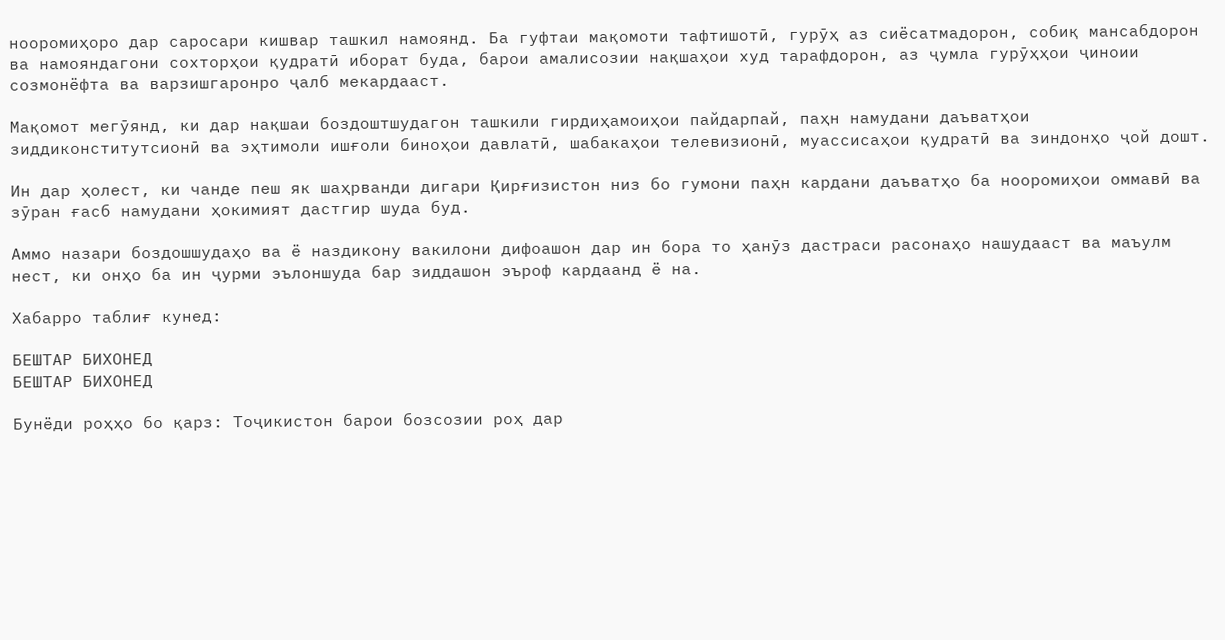нооромиҳоро дар саросари кишвар ташкил намоянд. Ба гуфтаи мақомоти тафтишотӣ, гурӯҳ аз сиёсатмадорон, собиқ мансабдорон ва намояндагони сохторҳои қудратӣ иборат буда, барои амалисозии нақшаҳои худ тарафдорон, аз ҷумла гурӯҳҳои ҷиноии созмонёфта ва варзишгаронро ҷалб мекардааст.

Мақомот мегӯянд, ки дар нақшаи боздоштшудагон ташкили гирдиҳамоиҳои пайдарпай, паҳн намудани даъватҳои зиддиконститутсионӣ ва эҳтимоли ишғоли биноҳои давлатӣ, шабакаҳои телевизионӣ, муассисаҳои қудратӣ ва зиндонҳо ҷой дошт.

Ин дар ҳолест, ки чанде пеш як шаҳрванди дигари Қирғизистон низ бо гумони паҳн кардани даъватҳо ба нооромиҳои оммавӣ ва зӯран ғасб намудани ҳокимият дастгир шуда буд.

Аммо назари боздошшудаҳо ва ё наздикону вакилони дифоашон дар ин бора то ҳанӯз дастраси расонаҳо нашудааст ва маъулм нест, ки онҳо ба ин ҷурми эълоншуда бар зиддашон эъроф кардаанд ё на.

Хабарро таблиғ кунед:

БЕШТАР БИХОНЕД
БЕШТАР БИХОНЕД

Бунёди роҳҳо бо қарз: Тоҷикистон барои бозсозии роҳ дар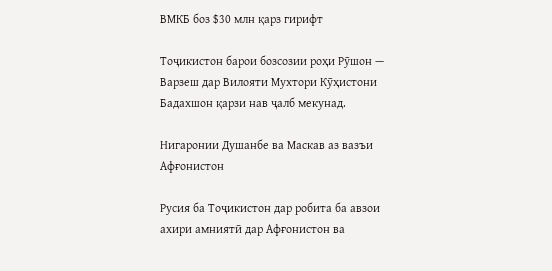ВМКБ боз $30 млн қарз гирифт

Тоҷикистон барои бозсозии роҳи Рӯшон — Варзеш дар Вилояти Мухтори Кӯҳистони Бадахшон қарзи нав ҷалб мекунад.

Нигаронии Душанбе ва Маскав аз вазъи Афғонистон

Русия ба Тоҷикистон дар робита ба авзои ахири амниятӣ дар Афғонистон ва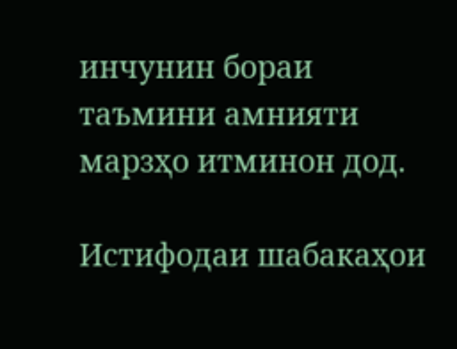инчунин бораи таъмини амнияти марзҳо итминон дод.

Истифодаи шабакаҳои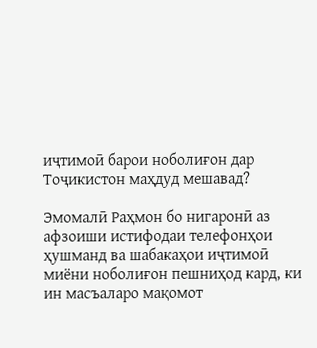иҷтимоӣ барои ноболиғон дар Тоҷикистон маҳдуд мешавад?

Эмомалӣ Раҳмон бо нигаронӣ аз афзоиши истифодаи телефонҳои ҳушманд ва шабакаҳои иҷтимоӣ миёни ноболиғон пешниҳод кард, ки ин масъаларо мақомот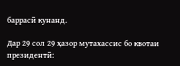баррасӣ кунанд.

Дар 29 сол 29 ҳазор мутахассис бо квотаи президентӣ: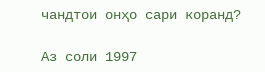чандтои онҳо сари коранд?

Аз соли 1997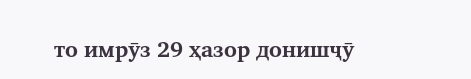то имрӯз 29 ҳазор донишҷӯ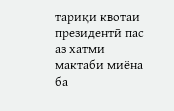тариқи квотаи президентӣ пас аз хатми мактаби миёна ба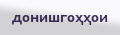донишгоҳҳои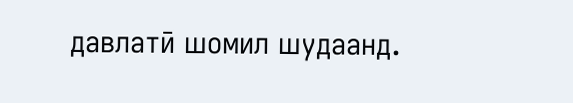давлатӣ шомил шудаанд.